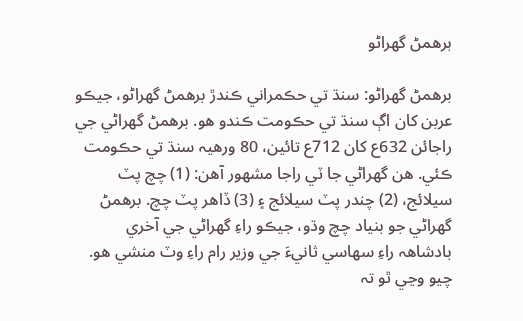برهمڻ گهراڻو

برهمڻ گهراڻو: سنڌ تي حڪمراني ڪندڙ برهمڻ گهراڻو، جيڪو عربن کان اڳ سنڌ تي حڪومت ڪندو هو. برهمڻ گهراڻي جي راجائن 632ع کان 712ع تائين، 80 ورهيہ سنڌ تي حڪومت ڪئي. هن گهراڻي جا ٽي راجا مشھور آهن: (1) چچ پٽ سيلائج، (2) چندر پٽ سيلائج ۽ (3) ڏاهر پٽ چچ. برهمڻ گهراڻي جو بنياد چچ وڌو، جيڪو راءِ گهراڻي جي آخري بادشاھہ راءِ سهاسي ثانيءَ جي وزير رام راءِ وٽ منشي هو. چيو وڃي ٿو تہ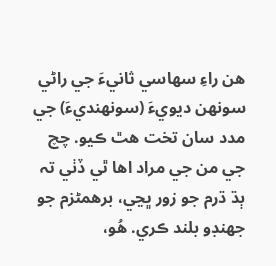هن راءِ سهاسي ثانيءَ جي راڻي سونهن ديويءَ (سونهنديءَ) جي مدد سان تخت هٿ ڪيو. چچ جي من جي مراد اها ٿي ڏٺي تہ ٻڌ ڌرم جو زور ڀڃي، برهمڻزم جو جهنڊو بلند ڪري. هُو،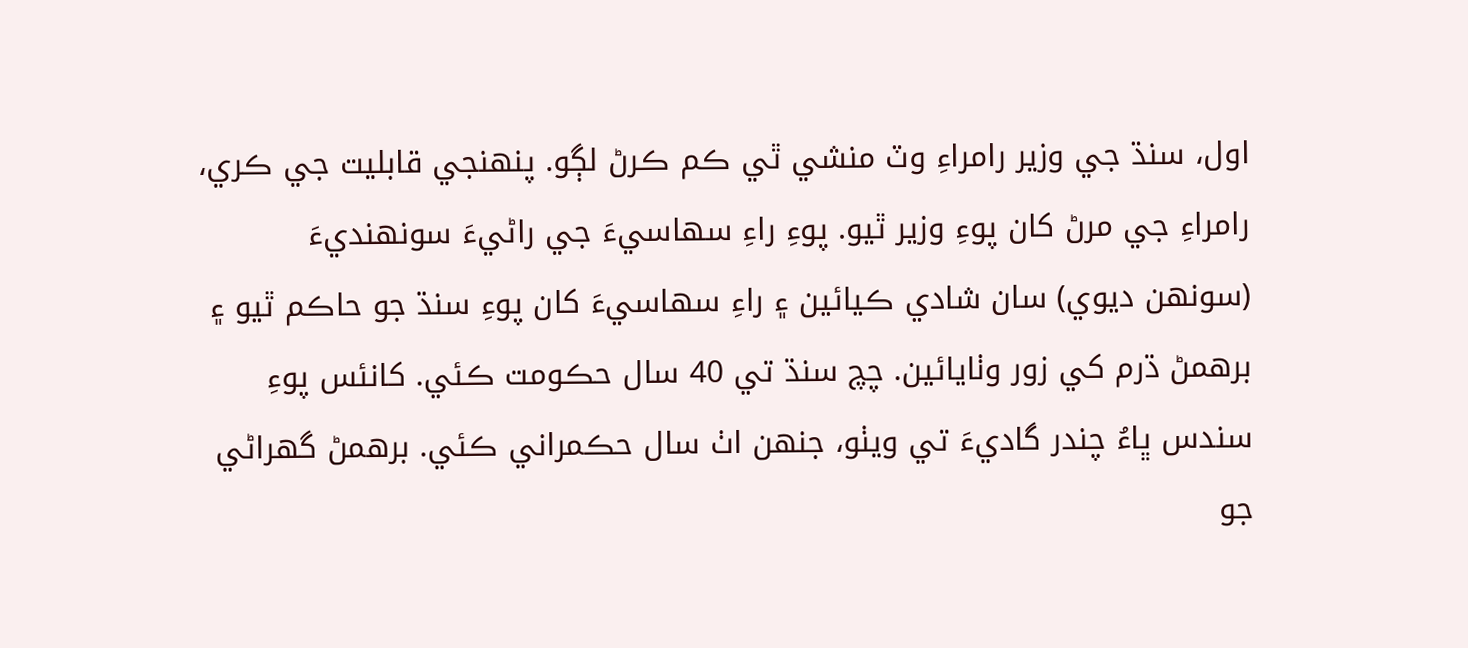اول، سنڌ جي وزير رامراءِ وٽ منشي ٿي ڪم ڪرڻ لڳو. پنھنجي قابليت جي ڪري، رامراءِ جي مرڻ کان پوءِ وزير ٿيو. پوءِ راءِ سهاسيءَ جي راڻيءَ سونهنديءَ (سونهن ديوي) سان شادي ڪيائين ۽ راءِ سهاسيءَ کان پوءِ سنڌ جو حاڪم ٿيو ۽ برهمڻ ڌرم کي زور وٺايائين. چچ سنڌ تي 40 سال حڪومت ڪئي. کانئس پوءِ سندس ڀاءُ چندر گاديءَ تي ويٺو، جنهن اٺ سال حڪمراني ڪئي. برهمڻ گهراڻي جو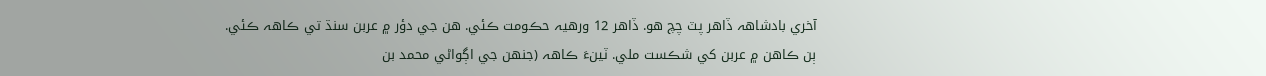آخري بادشاھہ ڏاهر پٽ چچ هو. ڏاهر 12 ورهيہ حڪومت ڪئي. هن جي دؤر ۾ عربن سنڌ تي ڪاھہ ڪئي. ٻن ڪاهن ۾ عربن کي شڪست ملي. ٽينءَ ڪاھہ (جنهن جي اڳواڻي محمد بن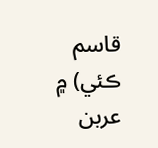قاسم ڪئي) ۾ عربن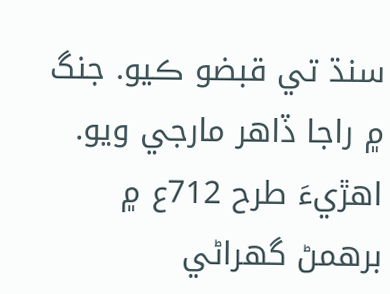سنڌ تي قبضو ڪيو. جنگ ۾ راجا ڏاهر مارجي ويو. اهڙيءَ طرح 712ع ۾ برهمڻ گهراڻي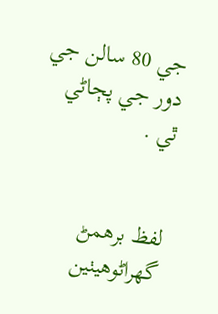جي 80 سالن جي دور جي پڄاڻي ٿي .


لفظ برهمڻ گهراڻوھيٺين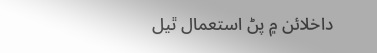داخلائن ۾ پڻ استعمال ٿيل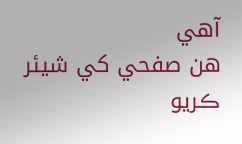آھي
هن صفحي کي شيئر ڪريو